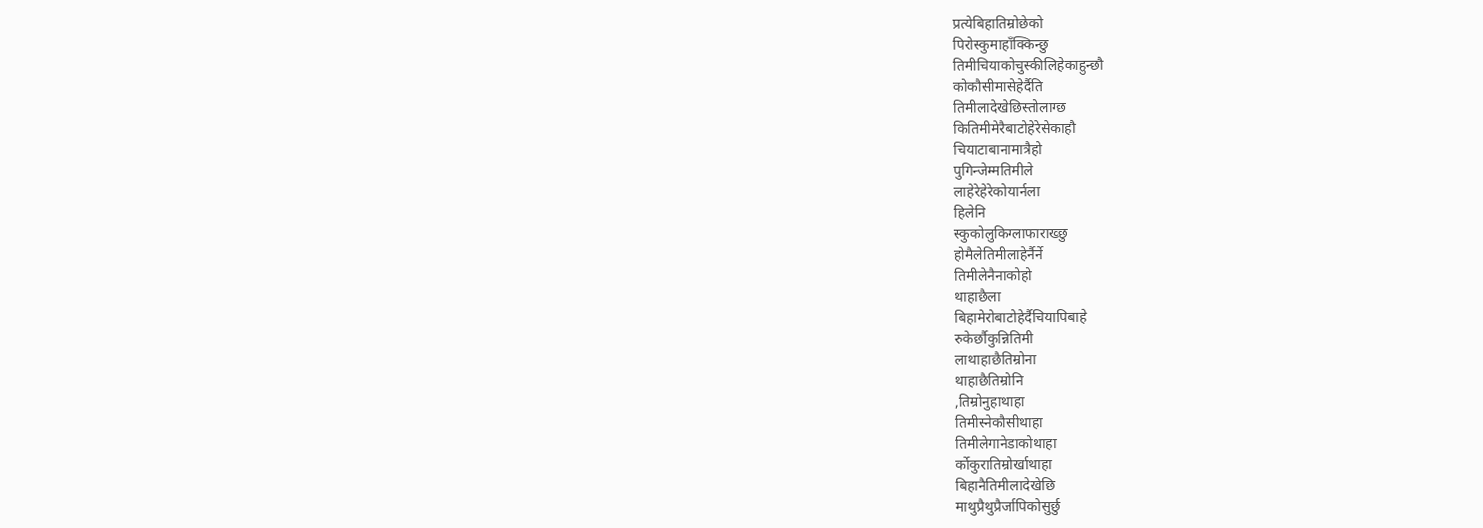प्रत्येबिहातिम्रोछेको
पिरोस्कुमाहाँक्किन्छु
तिमीचियाकोचुस्कीलिहेकाहुन्छौ
कोकौसीमासेहेर्दैति
तिमीलादेखेछिस्तोलाग्छ
कितिमीमेरैबाटोहेरेसेकाहौ
चियाटाबानामात्रैहो
पुगिन्जेम्मतिमीले
लाहेरेहेरेकोयार्नला
हिलेनि
स्कुकोलुकिग्लाफाराख्छु
होमैलेतिमीलाहेर्नैर्ने
तिमीलेनैनाकोहो
थाहाछैला
बिहामेरोबाटोहेर्दैचियापिबाहे
रुकेर्छौकुन्नितिमी
लाथाहाछैतिम्रोना
थाहाछैतिम्रोनि
,तिम्रोनुहाथाहा
तिमीस्नेकौसीथाहा
तिमीलेगानेडाकोथाहा
र्कोकुरातिम्रोर्खाथाहा
बिहानैतिमीलादेखेछि
माथुप्रैथुप्रैर्जापिकोसुर्छु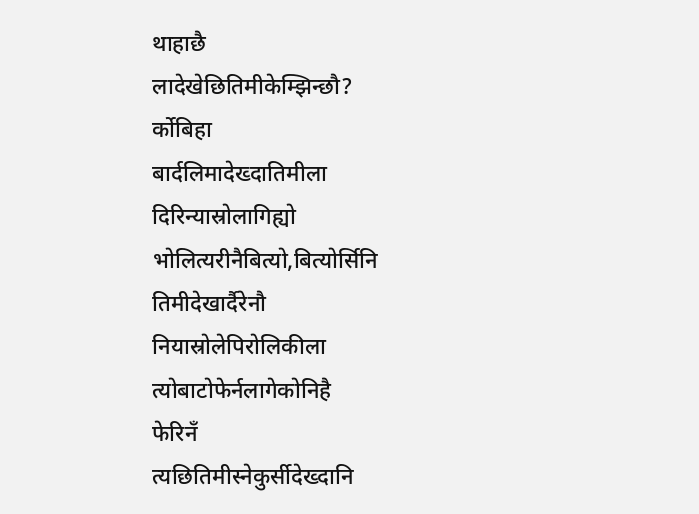थाहाछै
लादेखेछितिमीकेम्झिन्छौ?
र्कोबिहा
बार्दलिमादेख्दातिमीला
दिरिन्यास्रोलागिह्यो
भोलित्यरीनैबित्यो,बित्योर्सिनि
तिमीदेखार्दैरेनौ
नियास्रोलेपिरोलिकीला
त्योबाटोफेर्नलागेकोनिहै
फेरिनँ
त्यछितिमीस्नेकुर्सीदेख्दानि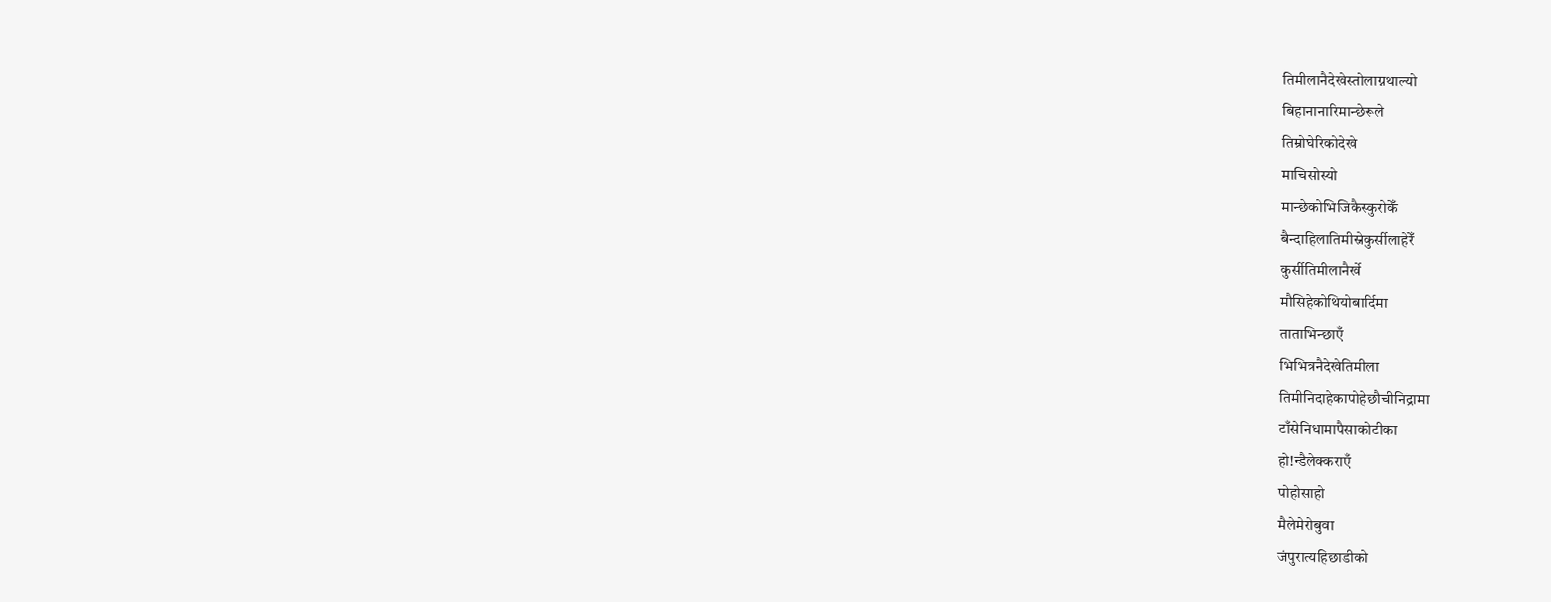तिमीलानैदेखेस्तोलाग्नथाल्यो
बिहानानारिमान्छेरूले
तिम्रोघेरिकोदेखे
माचिसोस्यो
मान्छेकोभिजिकैस्कुरोकेँ
बैन्दाहिलातिमीस्नेकुर्सीलाहेरेँ
कुर्सीतिमीलानैर्खे
मौसिहेकोथियोबार्दिमा
ताताभिन्छाएँ
भिभित्रनैदेखेतिमीला
तिमीनिदाहेकापोहेछौचीनिद्रामा
टाँसेनिधामापैसाकोटीका
हो!न्डैलेक्कराएँ
पोहोसाहो
मैलेमेरोबुवा
जंपुरात्यहिछाडीको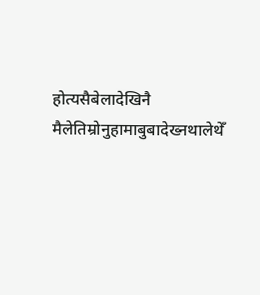होत्यसैबेलादेखिनै
मैलेतिम्रोनुहामाबुबादेख्नथालेथेँ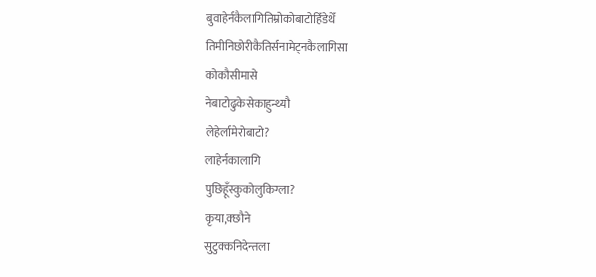बुवाहेर्नकैलागितिम्रोकोबाटोहिँडेथेँ
तिमीनिछोरीकैतिर्सनामेट्नकैलागिसा
कोकौसीमासे
नेबाटोढुकेसेकाहुन्थ्यौ
लेहेर्लामेरोबाटो?
लाहेर्नकालागि
पुछिहूँस्कुकोलुकिग्ला?
कृया,क्छौने
सुटुक्कनिदेन्तला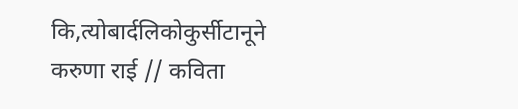कि,त्योबार्दलिकोकुर्सीटानूने
करुणा राई // कविता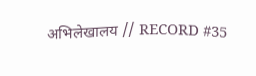अभिलेखालय // RECORD #35